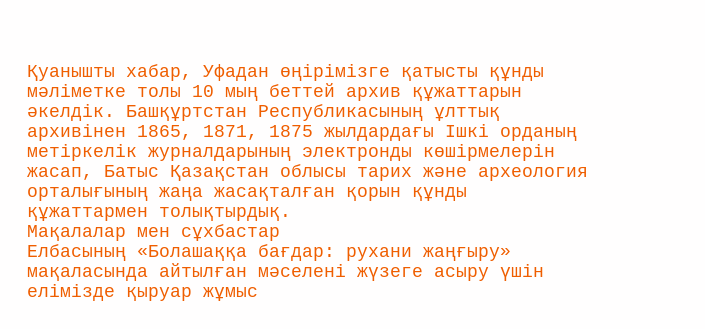Қуанышты хабар, Уфадан өңірімізге қатысты құнды мәліметке толы 10 мың беттей архив құжаттарын әкелдік. Башқұртстан Республикасының ұлттық архивінен 1865, 1871, 1875 жылдардағы Ішкі орданың метіркелік журналдарының электронды көшірмелерін жасап, Батыс Қазақстан облысы тарих және археология орталығының жаңа жасақталған қорын құнды құжаттармен толықтырдық.
Мақалалар мен сұхбастар
Елбасының «Болашаққа бағдар: рухани жаңғыру» мақаласында айтылған мәселені жүзеге асыру үшін елімізде қыруар жұмыс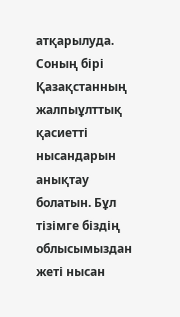атқарылуда. Соның бірі Қазақстанның жалпыұлттық қасиетті нысандарын анықтау болатын. Бұл тізімге біздің облысымыздан жеті нысан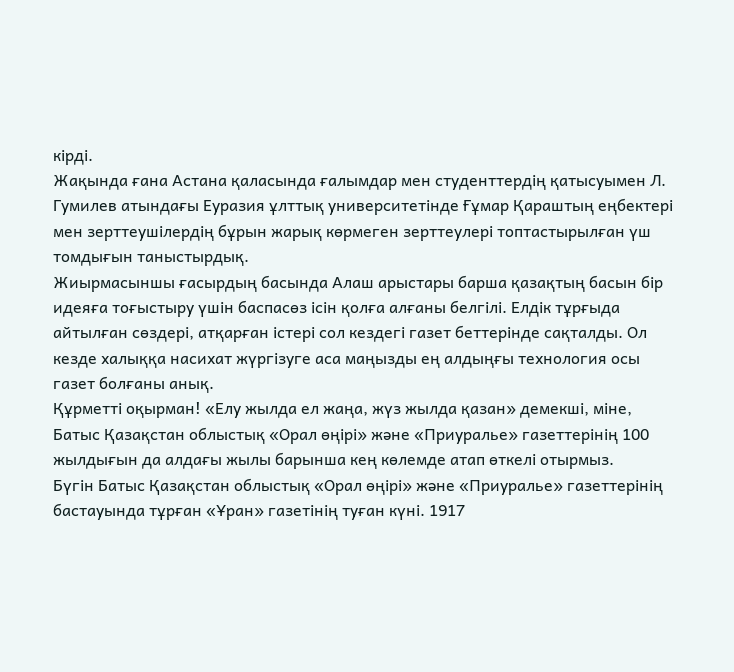кірді.
Жақында ғана Астана қаласында ғалымдар мен студенттердің қатысуымен Л. Гумилев атындағы Еуразия ұлттық университетінде Ғұмар Қараштың еңбектері мен зерттеушілердің бұрын жарық көрмеген зерттеулері топтастырылған үш томдығын таныстырдық.
Жиырмасыншы ғасырдың басында Алаш арыстары барша қазақтың басын бір идеяға тоғыстыру үшін баспасөз ісін қолға алғаны белгілі. Елдік тұрғыда айтылған сөздері, атқарған істері сол кездегі газет беттерінде сақталды. Ол кезде халыққа насихат жүргізуге аса маңызды ең алдыңғы технология осы газет болғаны анық.
Құрметті оқырман! «Елу жылда ел жаңа, жүз жылда қазан» демекші, міне, Батыс Қазақстан облыстық «Орал өңірі» және «Приуралье» газеттерінің 100 жылдығын да алдағы жылы барынша кең көлемде атап өткелі отырмыз.
Бүгін Батыс Қазақстан облыстық «Орал өңірі» және «Приуралье» газеттерінің бастауында тұрған «Ұран» газетінің туған күні. 1917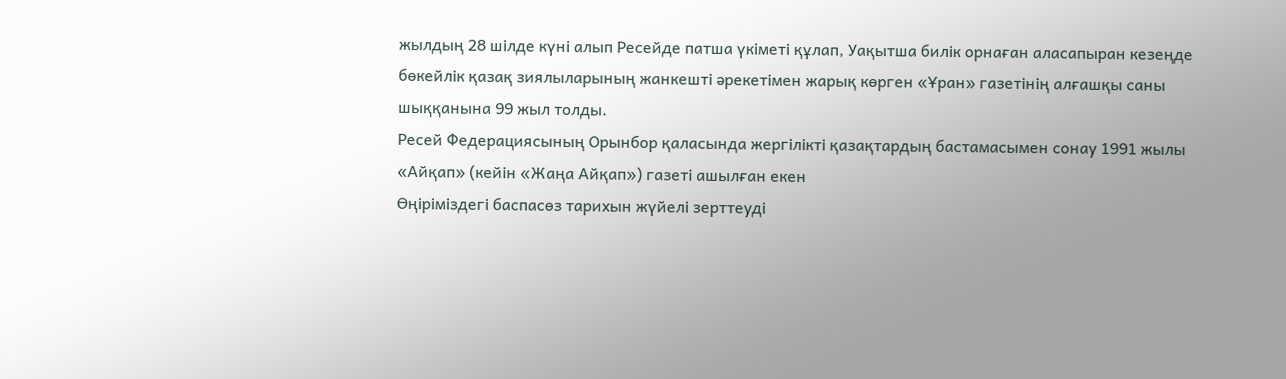жылдың 28 шілде күні алып Ресейде патша үкіметі құлап, Уақытша билік орнаған аласапыран кезеңде бөкейлік қазақ зиялыларының жанкешті әрекетімен жарық көрген «Ұран» газетінің алғашқы саны шыққанына 99 жыл толды.
Ресей Федерациясының Орынбор қаласында жергілікті қазақтардың бастамасымен сонау 1991 жылы «Айқап» (кейін «Жаңа Айқап») газеті ашылған екен
Өңіріміздегі баспасөз тарихын жүйелі зерттеуді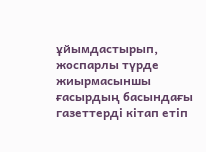ұйымдастырып, жоспарлы түрде жиырмасыншы ғасырдың басындағы газеттерді кітап етіп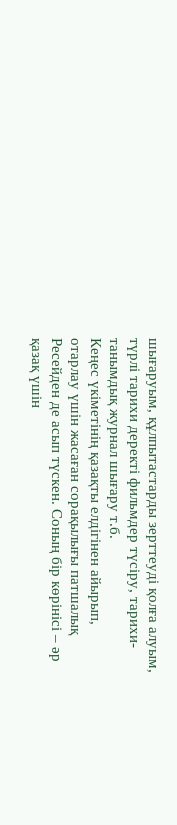шығаруым, құлпытастарды зерттеуді қолға алуым, түрлі тарихи деректі фильмдер түсіру, тарихи-танымдық журнал шығару т.б.
Кеңес үкіметінің қазақты елдігінен айырып, отарлау үшін жасаған сорақылығы патшалық Ресейден де асып түскен. Соның бір көрінісі – әр қазақ үшін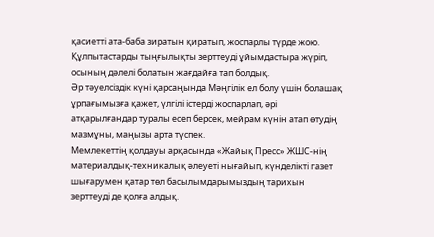қасиетті ата-баба зиратын қиратып, жоспарлы түрде жою. Құлпытастарды тыңғылықты зерттеуді ұйымдастыра жүріп, осының дәлелі болатын жағдайға тап болдық.
Әр тәуелсіздік күні қарсаңында Мәңгілік ел болу үшін болашақ ұрпағымызға қажет, үлгілі істерді жоспарлап, әрі атқарылғандар туралы есеп берсек, мейрам күнін атап өтудің мазмұны, маңызы арта түспек.
Мемлекеттің қолдауы арқасында «Жайық Пресс» ЖШС-нің материалдық-техникалық әлеуеті нығайып, күнделікті газет шығарумен қатар төл басылымдарымыздың тарихын зерттеуді де қолға алдық.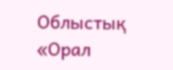Облыстық «Орал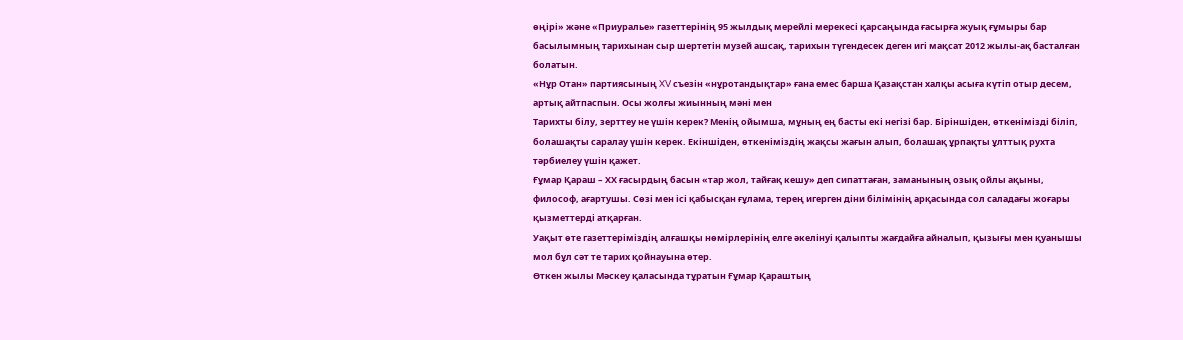өңірі» және «Приуралье» газеттерінің 95 жылдық мерейлі мерекесі қарсаңында ғасырға жуық ғұмыры бар басылымның тарихынан сыр шертетін музей ашсақ, тарихын түгендесек деген игі мақсат 2012 жылы-ақ басталған болатын.
«Нұр Отан» партиясының XV съезін «нұротандықтар» ғана емес барша Қазақстан халқы асыға күтіп отыр десем, артық айтпаспын. Осы жолғы жиынның мәні мен
Тарихты білу, зерттеу не үшін керек? Менің ойымша, мұның ең басты екі негізі бар. Біріншіден, өткенімізді біліп, болашақты саралау үшін керек. Екіншіден, өткеніміздің жақсы жағын алып, болашақ ұрпақты ұлттық рухта тәрбиелеу үшін қажет.
Ғұмар Қараш – ХХ ғасырдың басын «тар жол, тайғақ кешу» деп сипаттаған, заманының озық ойлы ақыны, философ, ағартушы. Сөзі мен ісі қабысқан ғұлама, терең игерген діни білімінің арқасында сол саладағы жоғары қызметтерді атқарған.
Уақыт өте газеттеріміздің алғашқы нөмірлерінің елге әкелінуі қалыпты жағдайға айналып, қызығы мен қуанышы мол бұл сәт те тарих қойнауына өтер.
Өткен жылы Мәскеу қаласында тұратын Ғұмар Қараштың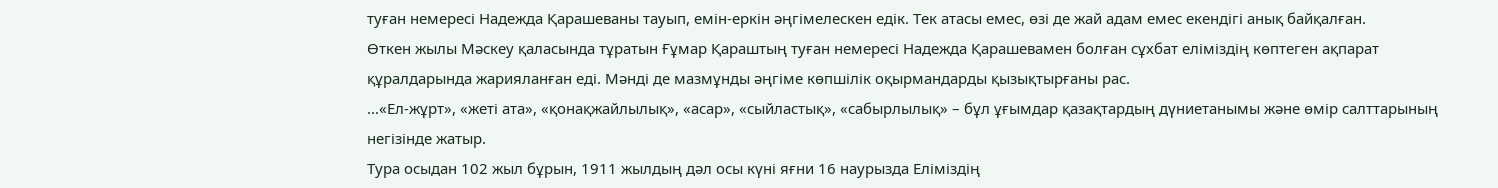туған немересі Надежда Қарашеваны тауып, емін-еркін әңгімелескен едік. Тек атасы емес, өзі де жай адам емес екендігі анық байқалған.
Өткен жылы Мәскеу қаласында тұратын Ғұмар Қараштың туған немересі Надежда Қарашевамен болған сұхбат еліміздің көптеген ақпарат құралдарында жарияланған еді. Мәнді де мазмұнды әңгіме көпшілік оқырмандарды қызықтырғаны рас.
…«Ел-жұрт», «жеті ата», «қонақжайлылық», «асар», «сыйластық», «сабырлылық» – бұл ұғымдар қазақтардың дүниетанымы және өмір салттарының негізінде жатыр.
Тура осыдан 102 жыл бұрын, 1911 жылдың дәл осы күні яғни 16 наурызда Еліміздің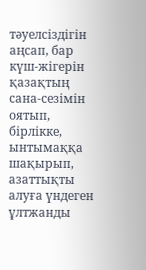тәуелсіздігін аңсап, бар күш-жігерін қазақтың сана-сезімін оятып, бірлікке, ынтымаққа шақырып, азаттықты алуға үндеген ұлтжанды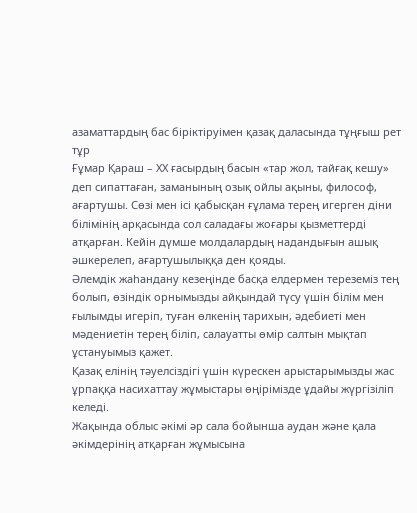азаматтардың бас біріктіруімен қазақ даласында тұңғыш рет тұр
Ғұмар Қараш – ХХ ғасырдың басын «тар жол, тайғақ кешу» деп сипаттаған, заманының озық ойлы ақыны, философ, ағартушы. Сөзі мен ісі қабысқан ғұлама терең игерген діни білімінің арқасында сол саладағы жоғары қызметтерді атқарған. Кейін дүмше молдалардың надандығын ашық әшкерелеп, ағартушылыққа ден қояды.
Әлемдік жаһандану кезеңінде басқа елдермен тереземіз тең болып, өзіндік орнымызды айқындай түсу үшін білім мен ғылымды игеріп, туған өлкенің тарихын, әдебиеті мен мәдениетін терең біліп, салауатты өмір салтын мықтап ұстануымыз қажет.
Қазақ елінің тәуелсіздігі үшін күрескен арыстарымызды жас ұрпаққа насихаттау жұмыстары өңірімізде ұдайы жүргізіліп келеді.
Жақында облыс әкімі әр сала бойынша аудан және қала әкімдерінің атқарған жұмысына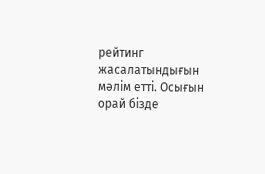рейтинг жасалатындығын мәлім етті. Осығын орай бізде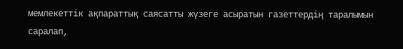мемлекеттік ақпараттық саясатты жүзеге асыратын газеттердің таралымын саралап,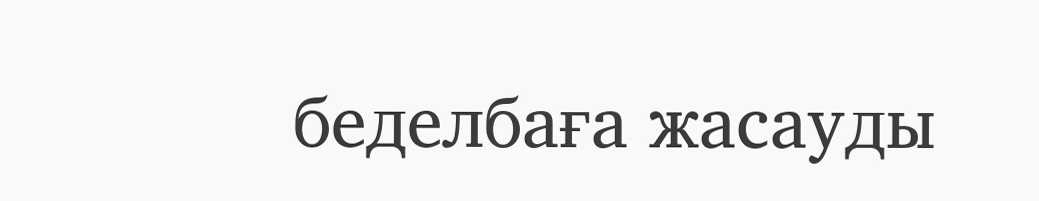беделбаға жасауды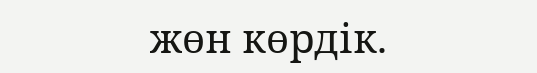жөн көрдік.